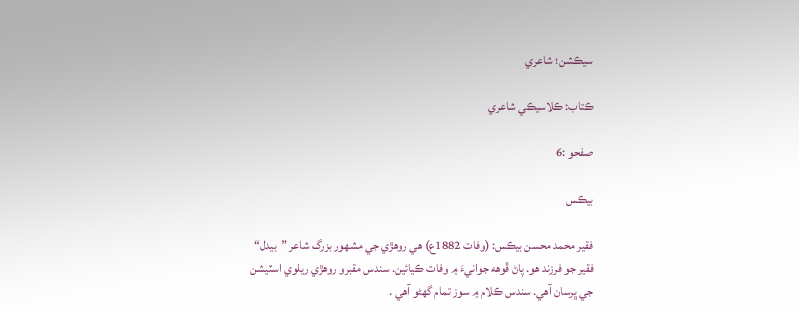سيڪشن؛ شاعري

ڪتاب: ڪلاسيڪي شاعري

صفحو :6

بيڪس

فقير محمد محسن بيڪس: (وفات 1882ع) هي روهڙي جي مشهور بزرگ شاعر ”بيدل“ فقير جو فرزند هو. پاڻ ڦوهه جوانيءَ ۾ وفات ڪيائين. سندس مقبرو روهڙي ريلوي اسٽيشن جي ڀرسان آهي. سندس ڪلام ۾ سوز تمام گهڻو آهي .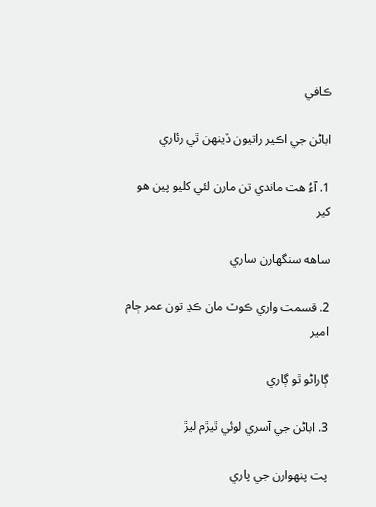ڪافي

اباڻن جي اڪير راتيون ڏينهن ٿي رئاري

1. آءُ هت ماندي تن مارن لئي کليو پين هو کير

ساهه سنگهارن ساري

2. قسمت واري ڪوٽ مان ڪڍ تون عمر ڄام امير

ڳاراڻو ٿو ڳاري

3. اباڻن جي آسري لوئي ٿيڙم ليڙ

پت پنهوارن جي پاري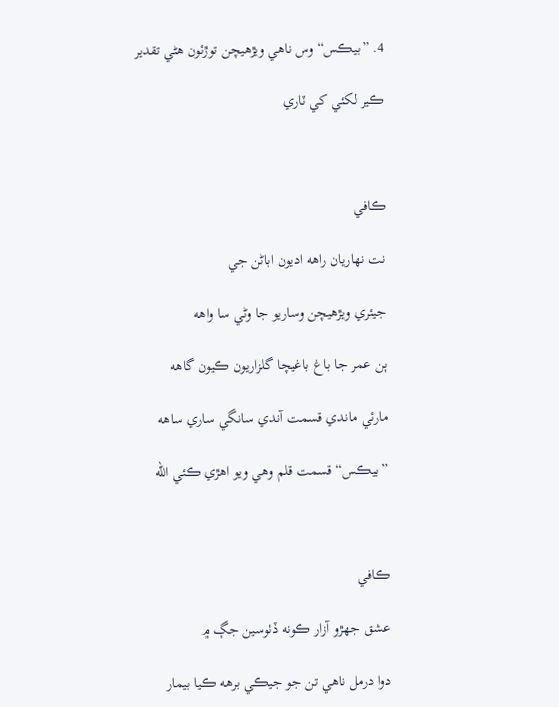4. ”بيڪس“ وس ناهي ويڙهيچن توڙئون هڻي تقدير

ڪير لکئي کي ٽاري



ڪافي

نت نهاريان راهه اديون اباڻن جي

جيئري ويڙهيچن وساريو جا وڻي سا واهه

ٻن عمر جا باغ باغيچا گلزاريون ڪيون گاهه

مارئي ماندي قسمت آندي سانگي ساري ساهه

”بيڪس“ قسمت قلم وهي ويو اهڙي ڪئي الله



ڪافي

عشق جهڙو آزار ڪونه ڏٺوسين جڳ ۾

دوا درمل ناهي تن جو جيڪي برهه ڪيا بيمار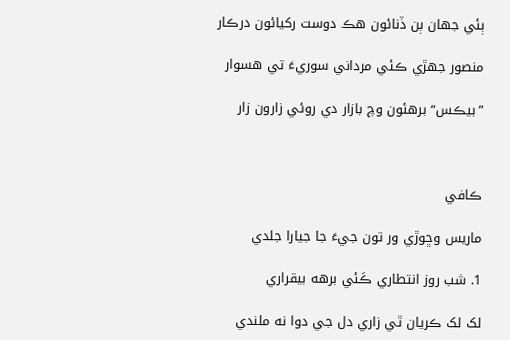ٻئي جهان ٻن ڏنائون هڪ دوست رکيائون درڪار

منصور جهڙي ڪئي مرداني سوريءَ تي هسوار

”بيڪس“ برهئون وچ بازار دي روئي زارون زار



ڪافي

ماريس وڇوڙي ور تون جيءَ جا جيارا جلدي

1. شب روز انتطاري ڪَئي برهه بيقراري

لک لک ڪريان ٿي زاري دل جي دوا نه ملندي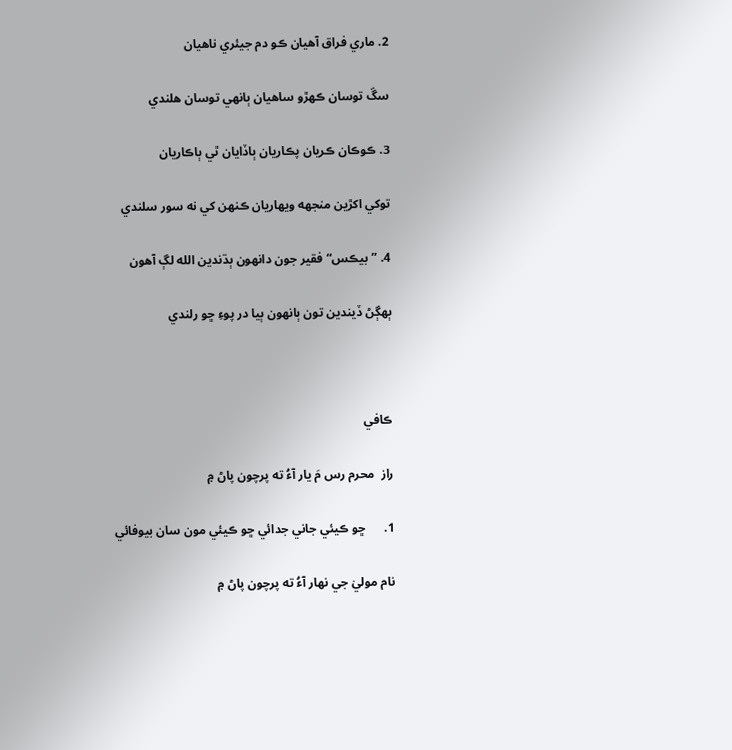2. ماري فراق آهيان ڪو دم جيئري ناهيان

سڱ توسان ڪهڙو ساهيان ٻانهي توسان هلندي

3. ڪوڪان ڪريان پڪاريان ٻاڏايان ٿي ٻاڪاريان

توکي اکڙين منجهه ويهاريان ڪنهن کي نه سور سلندي

4. ”بيڪس“ فقير جون دانهون ٻڌندين الله لڳ آهون

ٻهڳڻ ڏيندين تون ٻانهون ٻيا در پوءِ ڇو رلندي



ڪافي

راز  محرم رس مَ يار آءُ ته پرچون پاڻ ۾

1.      ڇو ڪيئي جاني جدائي ڇو ڪيئي مون سان بيوفائي

نام موليٰ جي نهار آءُ ته پرچون پاڻ ۾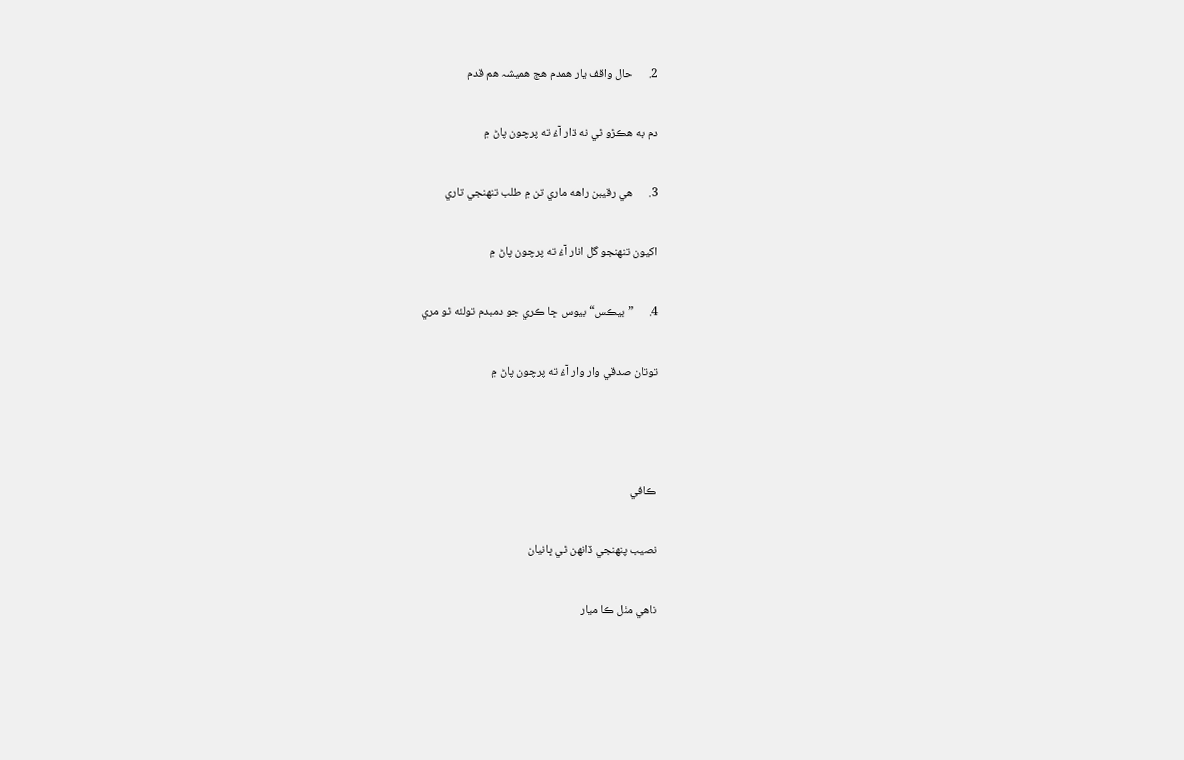2.      حال واقف يار همدم هج هميشہ هم قدم

دم به هڪڙو ٿي نه ڌار آءُ ته پرچون پاڻ ۾

3.      هي رقيبن راهه ماري تن ۾ طلب تنهنجي تاري

اکيون تنهنجو گل انار آءُ ته پرچون پاڻ ۾

4.      ”بيڪس“ بيوس ڇا ڪري جو دمبدم تولئه ٿو مري

توتان صدقي وار وار آءُ ته پرچون پاڻ ۾



ڪافي

نصيب پنهنجي ڏانهن ٿي ڀانيان

ناهي مٺل ڪا ميار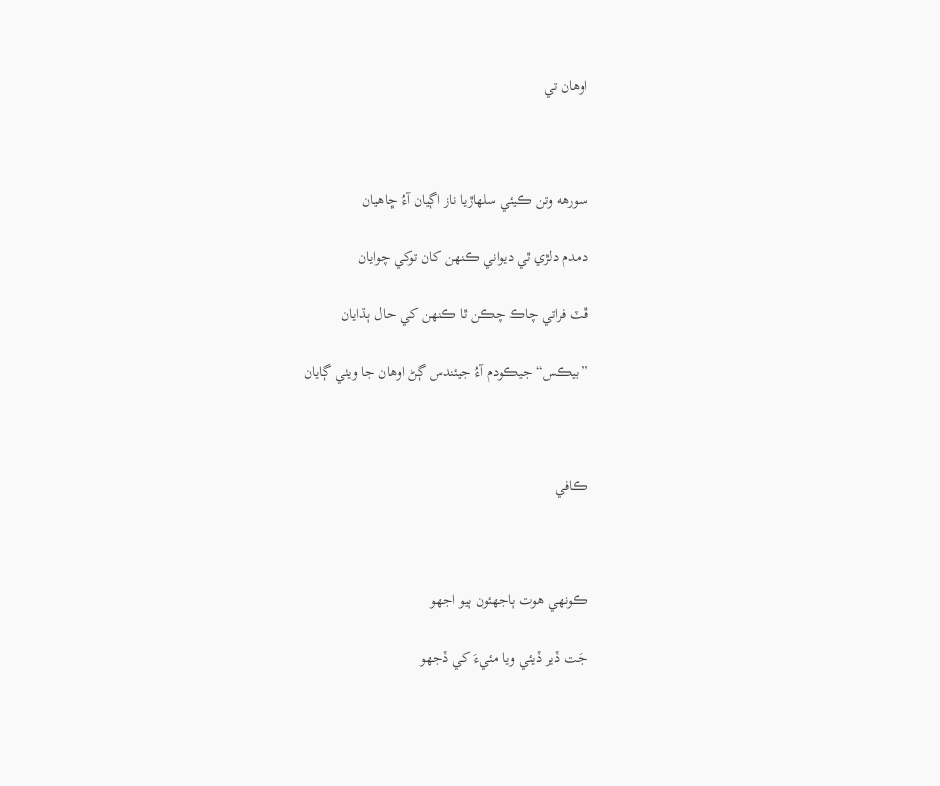اوهان تي



سورهه وتن ڪيئي سلهاڙيا ناز اڳيان آءُ ڇاهيان

دمدم دلڙي ٿي ديواني ڪنهن کان توکي چوايان

ڦٽ فراتي چاڪ چڪن ٿا ڪنهن کي حال ٻڌايان

”بيڪس“ جيڪودم آءُ جيئندس ڳڻ اوهان جا ويٺي ڳايان



ڪافي



ڪونهي هوت ٻاجهئون ٻيو اجهو

جَت ڏير ڏيئي ويا مئيءَ کي ڏجهو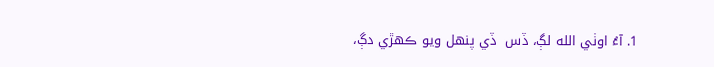1. آءُ اوٺي الله لڳ، ڏس  ڏي پنهل ويو ڪهڙي دڳ،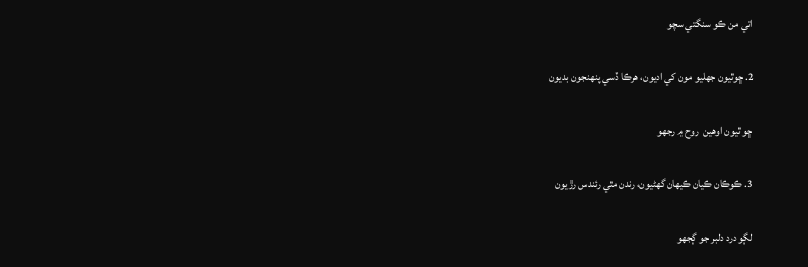اتي من ڪو سنگتي سچو

2. ڇوٿيون جهليو مون کي اديون، هرڪا ڏسي پنهنجون بديون

ڇو ٿيون اوهين  روح ۾ رجهو

3. ڪوڪان ڪيان ڪيهان گهڻيون، رندن مٿي رئندس رڙيون

لڳو درد دلبر جو ڳجهو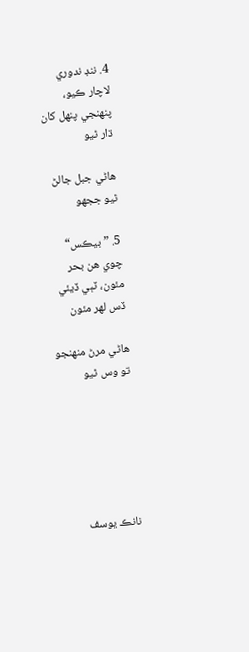4. ننڊ ندوري لاچار ڪيو، پنهنجي پنهل کان ڌار ٿيو

هاڻي جبل جالڻ ٿيو ججهو

5. ”بيڪس“ چوي هن بحر مئون، ٽٻي ڏيئي ڏس لهر مئون

هاڻي مرڻ منهنجو تو وس ٿيو






نانڪ يوسف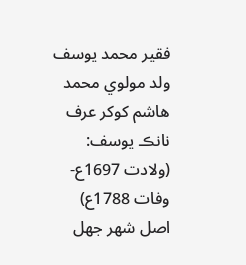فقير محمد يوسف ولد مولوي محمد هاشم کوکر عرف نانڪ يوسف: (ولادت 1697ع- وفات 1788ع) اصل شهر جهل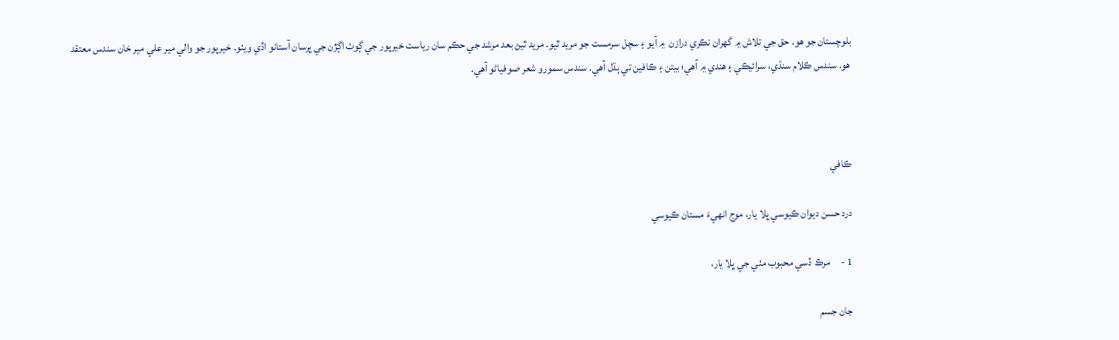بلوچستان جو هو. حق جي تلاش ۾ گهران نڪري درازن  ۾ آيو ۽ سچل سرمست جو مريد ٿيو. مريد ٿيڻ بعد مرشد جي حڪم سان رياست خيرپور جي ڳوٺ اڳڙن جي ڀرسان آستانو اڏي ويٺو. خيرپور جو والي مير علي مير خان سندس معتقد هو. سندس ڪلام سنڌي، سرائيڪي ۽ هندي ۾ آهي؛ بيتن ۽ ڪافين تي ٻڌل آهي. سندس سمورو شعر صوفياڻو آهي.



ڪافي

درد حسن ديوان ڪيوسي ڀلا يار، موج انهيءَ مستان ڪيوسي

1 -     مرڪ ڏسي محبوب مٺي جي ڀلا يار،

جان جسم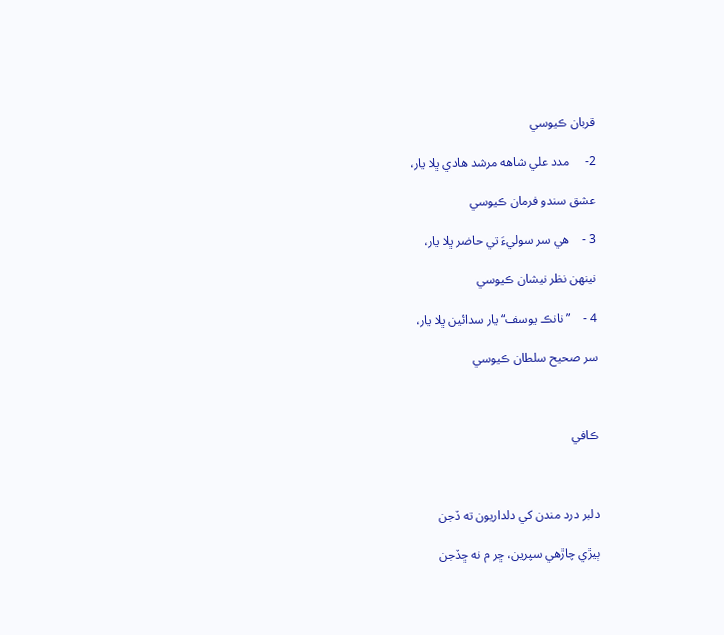قربان ڪيوسي

2-     مدد علي شاهه مرشد هادي ڀلا يار،

عشق سندو فرمان ڪيوسي

3 -    هي سر سوليءَ تي حاضر ڀلا يار،

نينهن نظر نيشان ڪيوسي

4 -    ”نانڪ يوسف“ يار سدائين ڀلا يار،

سر صحيح سلطان ڪيوسي



ڪافي



دلبر درد مندن کي دلداريون ته ڏجن

ٻيڙي چاڙهي سپرين، ڇر م نه ڇڏجن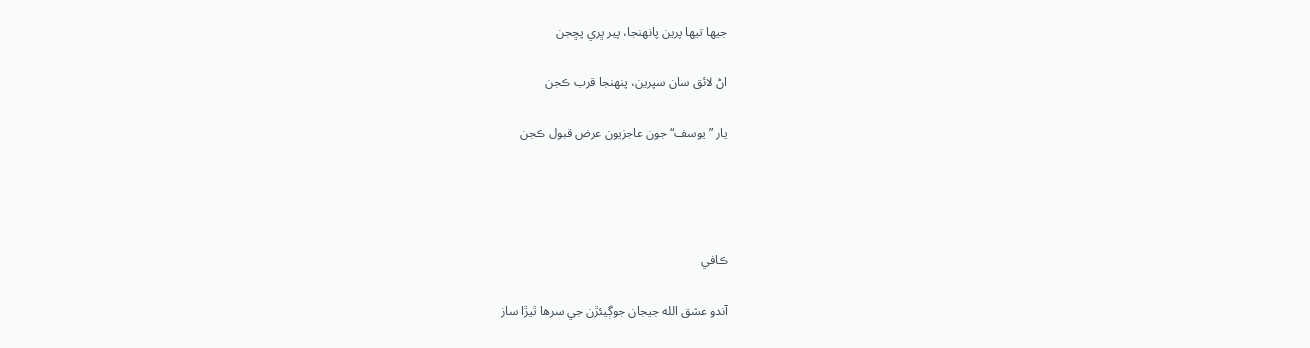جيها تيها پرين پانهنجا، پير ڀري پڇجن

اڻ لائق سان سپرين، پنهنجا قرب ڪجن

يار ”يوسف“ جون عاجزيون عرض قبول ڪجن




ڪافي

آندو عشق الله جيجان جوڳيئڙن جي سرها ٿيڙا ساز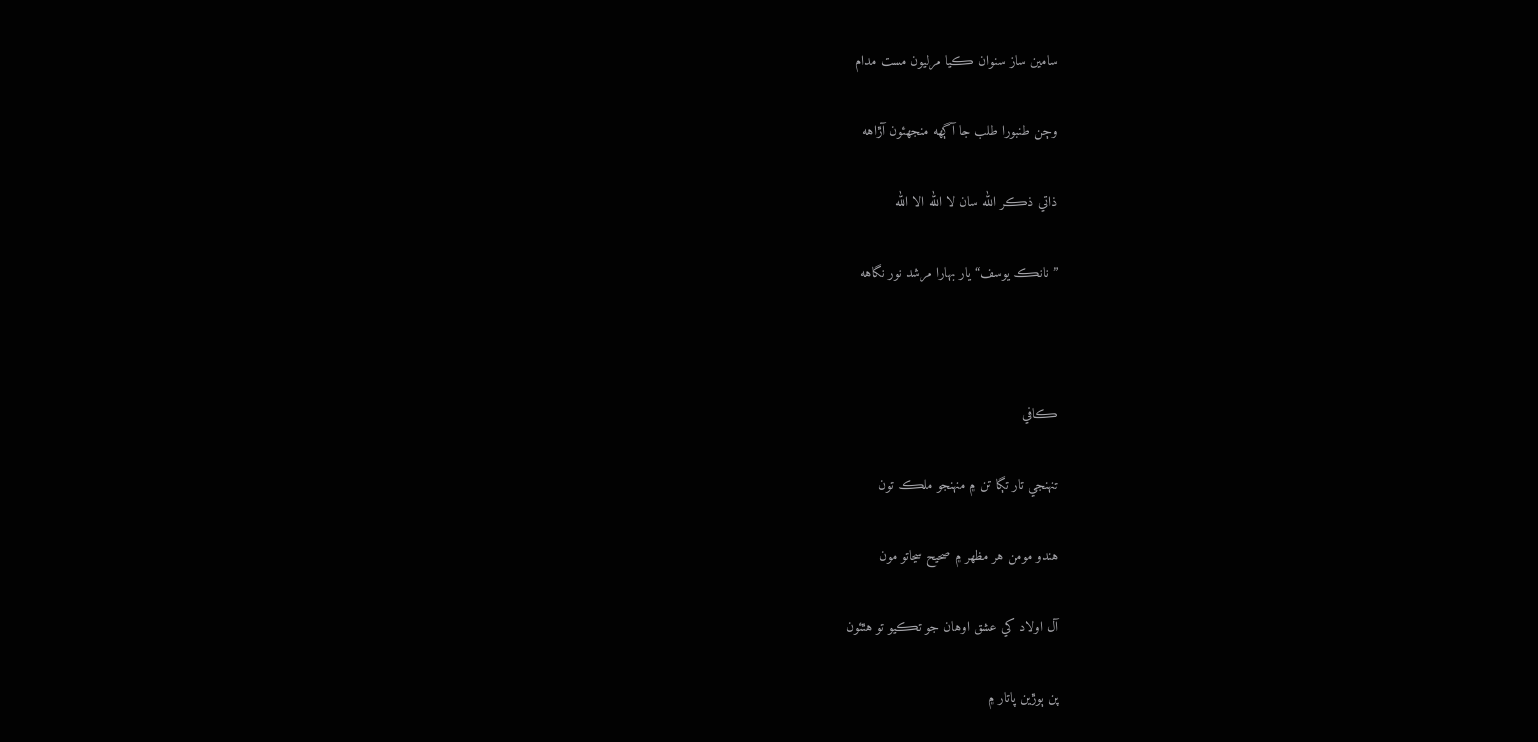سامين ساز سنوان ڪيا مرليون مست مدام

وڄن طنبورا طلب جا آڳهه منجهئون آڙاهه

ذاتي ذڪر الله سان لا الله الا الله

”نانڪ يوسف“ يار بهارا مرشد نور نگاهه



ڪافي

تنهنجي تار تڳا تن ۾ منهنجو ملڪ تون

هندو مومن هر مظهر ۾ صحيح سڃاتو مون

آل اولاد کي عشق اوهان جو تڪيو تو هٿئون

پن ٻوڙين پاتار ۾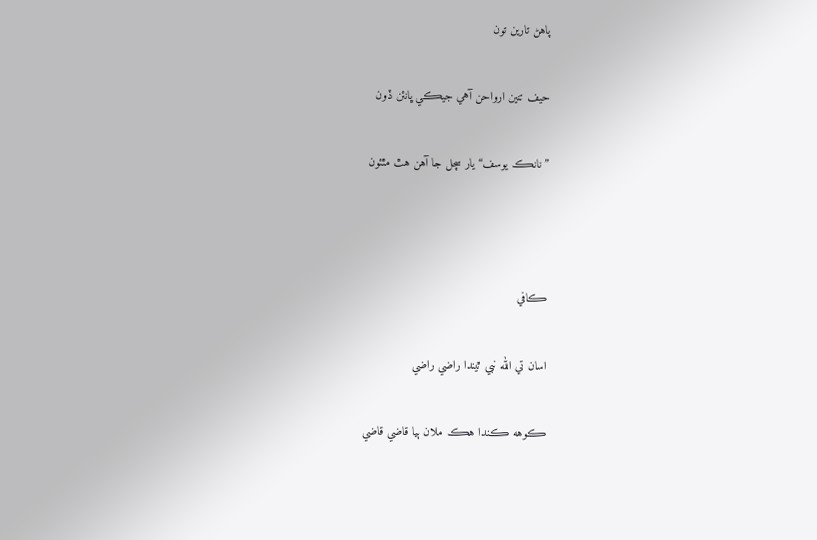پاهڻ تارين تون

حيف تنين ارواحن آهي جيڪي ڀانئن ڏون

”نانڪ يوسف“ يار سچل جا آهن هٿ مٿئون



ڪافي

اسان تي الله نبي ٿيندا راضي راضي

ڪوهه ڪندا هڪ ملان ٻيا قاضي قاضي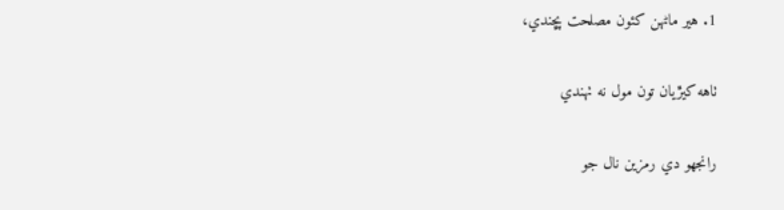1. هير ماڻهن کئون مصلحت پڇندي،

ٺاهه کيڙيان تون مول نه ٺهندي

رانجهو دي رمزين نال جو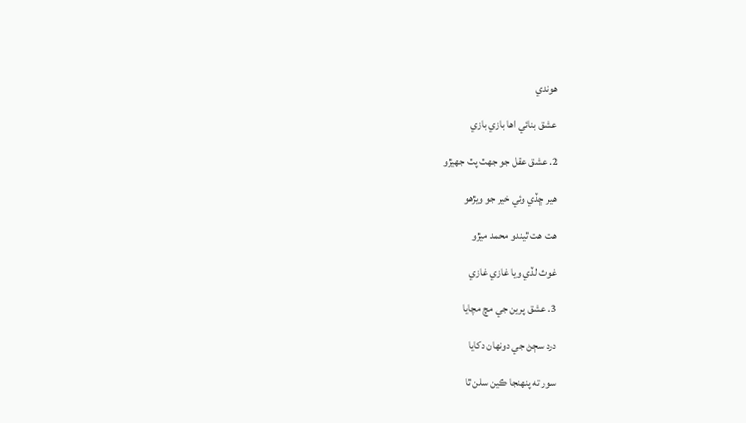هوندي

عشق بنائي اها بازي بازي

2. عشق عقل جو جهٽ پٽ جهيڙو

هير ڇڏي وئي خير جو ويڙهو

هت هت ٿيندو محمد ميڙو

غوث لڏي ويا غازي غازي

3. عشق پرين جي مچ مچايا

درد سڄڻ جي دونهان دکايا

سور ته پنهنجا ڪين سلن ٿا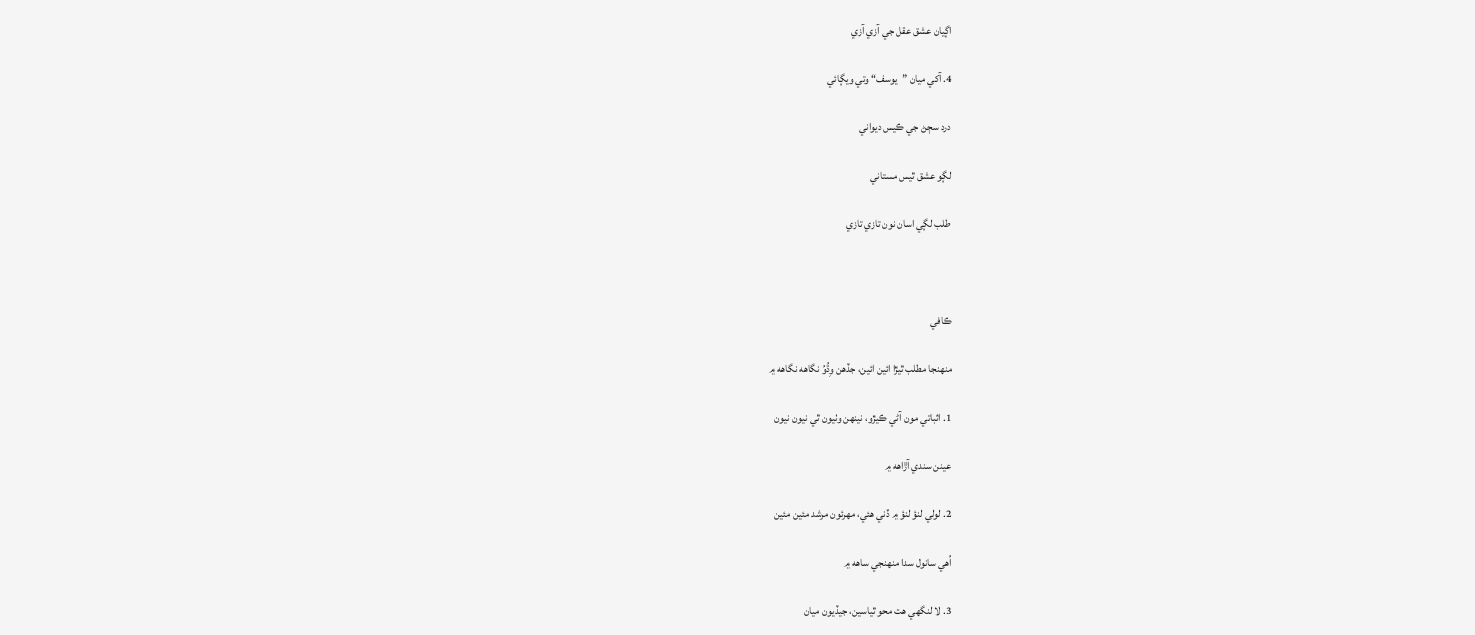اڳيان عشق عقل جي آزي آزي

4. آکي ميان ”يوسف“ وتي ويڳائي

درد سڄڻ جي ڪيس ديواني

لڳو عشق ٿيس مستاني

طلب لڳي اسان نون تازي تازي



ڪافي

منهنجا مطلب ٿيڙا ائين ائين، جڏهن وِڌُوُ نگاهه نگاهه ۾

1. اثباتي مون آڻي ڪيڙو، نينهن وٺيون ٿي نيون نيون

عينن سندي آڙاهه ۾

2. لولي لنؤ لنؤ ۾ ڏني هئي، مهرئون مرشد مئين مئين

اُهي سانول سدا منهنجي ساهه ۾

3. لا لنگهي هت محو ٿياسين، جيڏيون ميان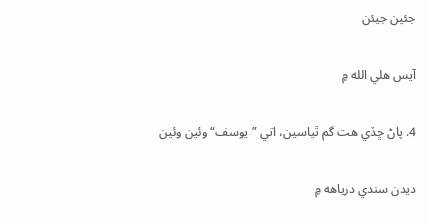جئين جيئن

آيس هلي الله ۾

4. پاڻ ڇڏي هت گم ٿياسين، اتي ”يوسف“ وئين وئين

ديدن سندي درياهه ۾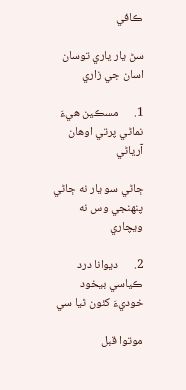ڪافي

سڻ يار ياري توسان اسان جي زاري

1.      مسڪين هيءَ نماڻي پرتي اوهان آرياڻي

ڄاڻي سو يار نه ڄاڻي پنهنجي وس نه ويچاري

2.      ديوانا درد ڪياسي بيخود خوديءَ کئون ٿيا سي

موتوا قبل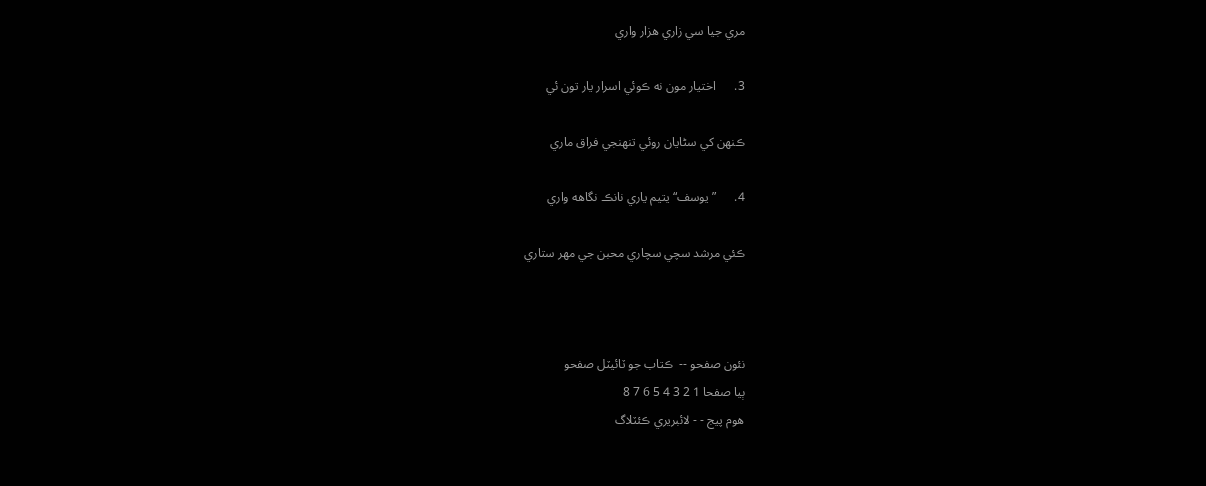مري جيا سي زاري هزار واري

3.      اختيار مون نه ڪوئي اسرار يار تون ئي

ڪنهن کي سڻايان روئي تنهنجي فراق ماري

4.      ”يوسف“ يتيم ياري نانڪ نگاهه واري

ڪئي مرشد سچي سچاري محبن جي مهر ستاري



نئون صفحو --  ڪتاب جو ٽائيٽل صفحو
ٻيا صفحا 1 2 3 4 5 6 7 8
هوم پيج - - لائبريري ڪئٽلاگ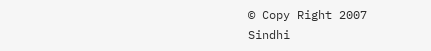© Copy Right 2007
Sindhi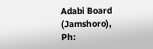Adabi Board (Jamshoro),
Ph: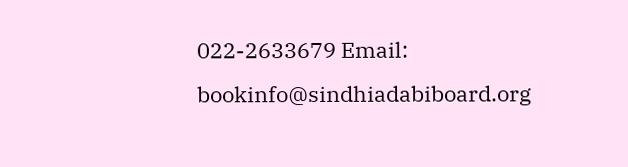022-2633679 Email: bookinfo@sindhiadabiboard.org